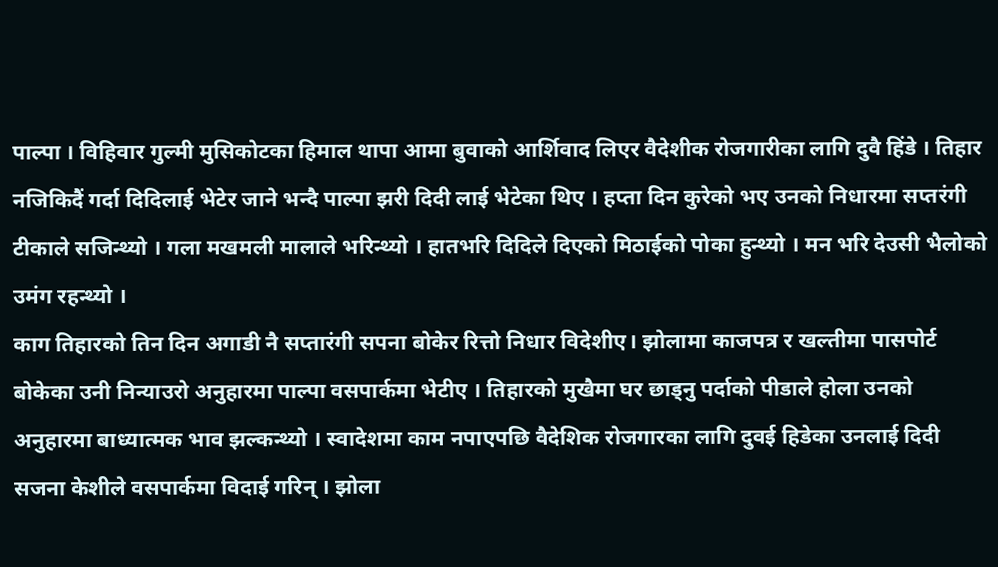पाल्पा । विहिवार गुल्मी मुसिकोटका हिमाल थापा आमा बुवाको आर्शिवाद लिएर वैदेशीक रोजगारीका लागि दुवै हिंडे । तिहार नजिकिदैं गर्दा दिदिलाई भेटेर जाने भन्दै पाल्पा झरी दिदी लाई भेटेका थिए । हप्ता दिन कुरेको भए उनको निधारमा सप्तरंगी टीकाले सजिन्थ्यो । गला मखमली मालाले भरिन्थ्यो । हातभरि दिदिले दिएको मिठाईको पोका हुन्थ्यो । मन भरि देउसी भैलोको उमंग रहन्थ्यो ।
काग तिहारको तिन दिन अगाडी नै सप्तारंगी सपना बोकेर रित्तो निधार विदेशीए। झोलामा काजपत्र र खल्तीमा पासपोर्ट बोकेका उनी निन्याउरो अनुहारमा पाल्पा वसपार्कमा भेटीए । तिहारको मुखैमा घर छाड्नु पर्दाको पीडाले होला उनको अनुहारमा बाध्यात्मक भाव झल्कन्थ्यो । स्वादेशमा काम नपाएपछि वैदेशिक रोजगारका लागि दुवई हिडेका उनलाई दिदी सजना केशीले वसपार्कमा विदाई गरिन् । झोला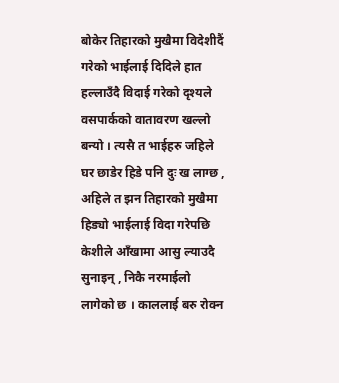बोकेर तिहारको मुखैमा विदेशीदैं गरेको भाईलाई दिदिले हात हल्लाउँदै विदाई गरेको दृश्यले वसपार्कको वातावरण खल्लो बन्यो । त्यसै त भाईहरु जहिले घर छाडेर हिडे पनि दुः ख लाग्छ , अहिले त झन तिहारको मुखैमा हिड्यो भाईलाई विदा गरेपछि केशीले आँखामा आसु ल्याउदै सुनाइन् , निकै नरमाईलो लागेको छ । काललाई बरु रोक्न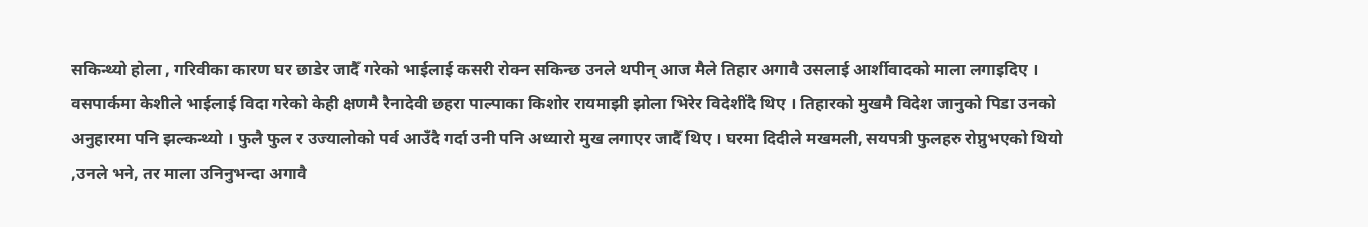सकिन्थ्यो होला , गरिवीका कारण घर छाडेर जादैँ गरेको भाईलाई कसरी रोक्न सकिन्छ उनले थपीन् आज मैले तिहार अगावै उसलाई आर्शीवादको माला लगाइदिए ।
वसपार्कमा केशीले भाईलाई विदा गरेको केही क्षणमै रैनादेवी छहरा पाल्पाका किशोर रायमाझी झोला भिरेर विदेशींदै थिए । तिहारको मुखमै विदेश जानुको पिडा उनको अनुहारमा पनि झल्कन्थ्यो । फुलै फुल र उज्यालोको पर्व आउँदै गर्दा उनी पनि अध्यारो मुख लगाएर जादैँ थिए । घरमा दिदीले मखमली, सयपत्री फुलहरु रोप्नुभएको थियो ,उनले भने, तर माला उनिनुभन्दा अगावै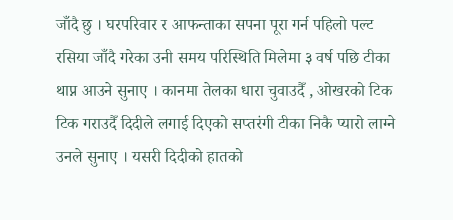जाँदै छु । घरपरिवार र आफन्ताका सपना पूरा गर्न पहिलो पल्ट रसिया जाँदै गरेका उनी समय परिस्थिति मिलेमा ३ वर्ष पछि टीका थाप्न आउने सुनाए । कानमा तेलका धारा चुवाउदैँ , ओखरको टिक टिक गराउदैँ दिदीले लगाई दिएको सप्तरंगी टीका निकै प्यारो लाग्ने उनले सुनाए । यसरी दिदीको हातको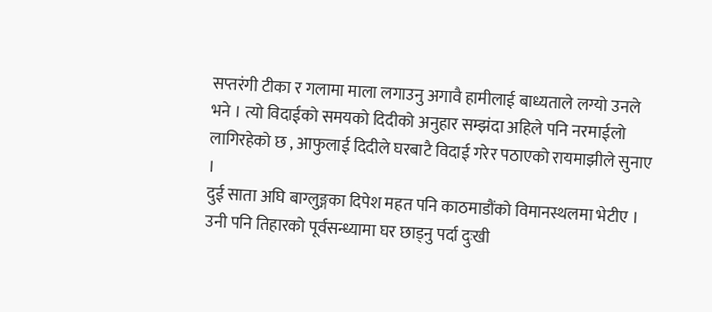सप्तरंगी टीका र गलामा माला लगाउनु अगावै हामीलाई बाध्यताले लग्यो उनले भने । त्यो विदाईको समयको दिदीको अनुहार सम्झंदा अहिले पनि नरमाईलो लागिरहेको छ , आफुलाई दिदीले घरबाटै विदाई गरेर पठाएको रायमाझीले सुनाए ।
दुई साता अघि बाग्लुङ्गका दिपेश महत पनि काठमाडौंको विमानस्थलमा भेटीए । उनी पनि तिहारको पूर्वसन्ध्यामा घर छाड्नु पर्दा दुःखी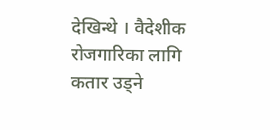देखिन्थे । वैदेशीक रोजगारिका लागि कतार उड्ने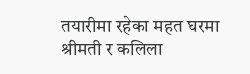तयारीमा रहेका महत घरमा श्रीमती र कलिला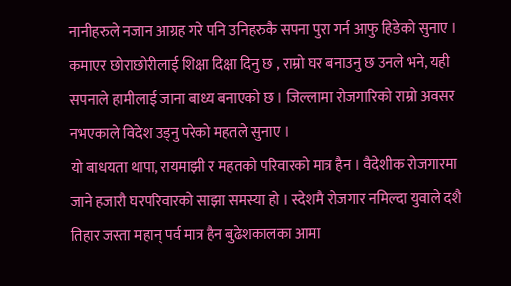नानीहरुले नजान आग्रह गरे पनि उनिहरुकै सपना पुरा गर्न आफु हिडेको सुनाए । कमाएर छोराछोरीलाई शिक्षा दिक्षा दिनु छ , राम्रो घर बनाउनु छ उनले भने, यही सपनाले हामीलाई जाना बाध्य बनाएको छ । जिल्लामा रोजगारिको राम्रो अवसर नभएकाले विदेश उड्नु परेको महतले सुनाए ।
यो बाधयता थापा, रायमाझी र महतको परिवारको मात्र हैन । वैदेशीक रोजगारमा जाने हजारौ घरपरिवारको साझा समस्या हो । स्देशमै रोजगार नमिल्दा युवाले दशै तिहार जस्ता महान् पर्व मात्र हैन बुढेशकालका आमा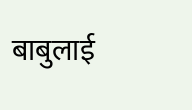बाबुलाई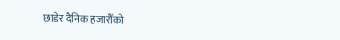छाडेर दैनिक हजारौँको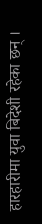हारहारीमा युवा बिदेशी रहेका छन् ।